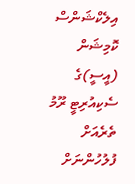އިލެކްޝަންސް ކޮމިޝަން (އީސީ)ގެ ސެކިއުރިޓީ ރޫމު ތެރެއަށް ފުލުހުންނަށް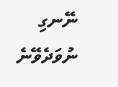ނޭނގި ނުވަދެވޭނެ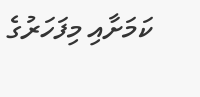ކަމަށާއި މިފަހަރުގެ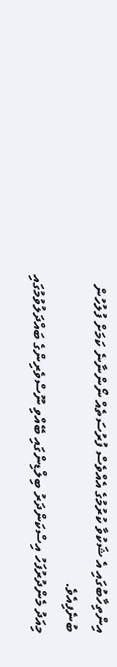އިންތިހާބުގައި އެ ޝަކުވާ ކުރުމުގެ އެއްވެސް ފުރުސަތެއް ނޯންނާނެ ކަމަށް ފުލުހުން ބުނެފިއެވެ.
މިއަދު މެންދުރުފަހު އިސްކަންދަރު ބިލްޑިންގައި ބޭއްވި ނޫސްވެރިންގެ ބައްދަލުވުމުގައި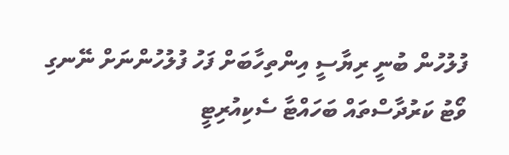ފުލުހުން ބުނީ ރިޔާސީ އިންތިހާބަށް ފަހު ފުލުހުންނަށް ނޭނގި ވޯޓު ކަރުދާސްތައް ބަހައްޓާ ސެކިއުރިޓީ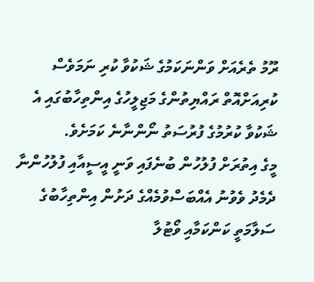ރޫމު ތެރެއަށް ވަންނަކަމުގެ ޝަކުވާ ކުރި ނަމަވެސް ކުރިއަށްއޮތް ރައްޔިތުންގެ މަޖިލީހުގެ އިންތިހާބުގައި އެ ޝަކުވާ ކުރުމުގެ ފުރުސަތު ނޯންނާނެ ކަމަށެވެ.
މީގެ އިތުރަށް ފުލުހުން ބުނެފައި ވަނީ އީސީއާއި ފުލުހުންނާ ދެމެދު ވެވުނު އެއްބަސްވުމެއްގެ ދަށުން އިންތިހާބުގެ ސަލާމަތީ ކަންކަމާއި ވޯޓުލާ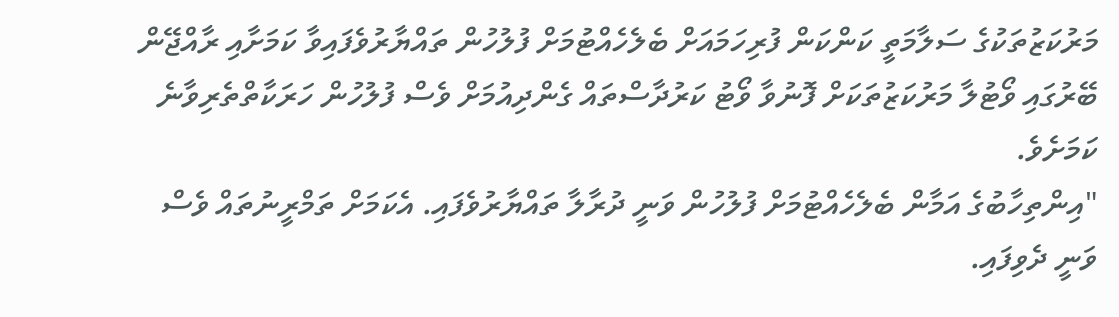މަރުކަޒުތަކުގެ ސަލާމަތީ ކަންކަން ފުރިހަމައަށް ބެލެހެއްޓުމަށް ފުލުހުން ތައްޔާރުވެފައިވާ ކަމަށާއި ރާއްޖޭން ބޭރުގައި ވޯޓުލާ މަރުކަޒުތަކަށް ފޮނުވާ ވޯޓު ކަރުދާސްތައް ގެންދިއުމަށް ވެސް ފުލުހުން ހަރަކާތްތެރިވާނެ ކަމަށެވެ.
"އިންތިހާބުގެ އަމާން ބެލެހެއްޓުމަށް ފުލުހުން ވަނީ ދުރާލާ ތައްޔާރުވެފައި. އެކަމަށް ތަމްރީނުތައް ވެސް ވަނީ ދެވިފައި.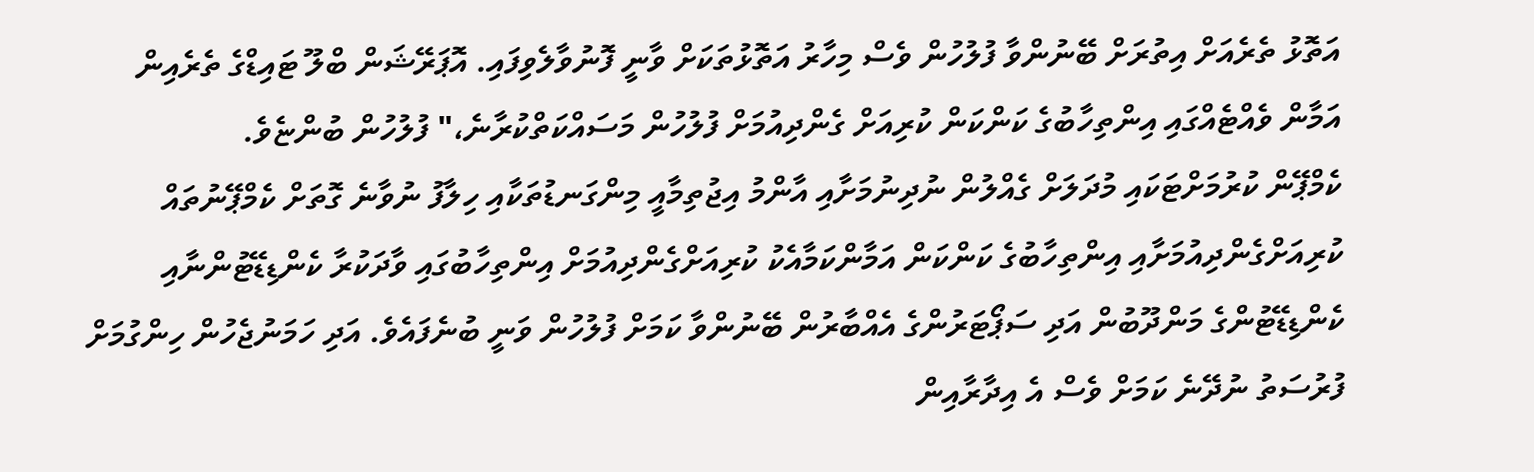އަތޮޅު ތެރެއަށް އިތުރަށް ބޭނުންވާ ފުލުހުން ވެސް މިހާރު އަތޮޅުތަކަށް ވާނީ ފޮނުވާލެވިފައި. އޮޕަރޭޝަން ބްލޫ ޓައިޑްގެ ތެރެއިން އަމާން ވެއްޓެއްގައި އިންތިހާބުގެ ކަންކަން ކުރިއަށް ގެންދިއުމަށް ފުލުހުން މަސައްކަތްކުރާނެ،" ފުލުހުން ބުންޏެވެ.
ކެމްޕޭން ކުރުމަށްޓަކައި މުދަލަށް ގެއްލުން ނުދިނުމަށާއި އާންމު އިޖުތިމާއީ މިންގަނޑުތަކާއި ހިލާފު ނުވާނެ ގޮތަށް ކެމްޕޭނުތައް ކުރިއަށްގެންދިއުމަށާއި އިންތިހާބުގެ ކަންކަން އަމާންކަމާއެކު ކުރިއަށްގެންދިއުމަށް އިންތިހާބުގައި ވާދަކުރާ ކެންޑިޑޭޓުންނާއި ކެންޑިޑޭޓުންގެ މަންދޫބުން އަދި ސަޕޯޓަރުންގެ އެއްބާރުން ބޭނުންވާ ކަމަށް ފުލުހުން ވަނީ ބުނެފައެވެ. އަދި ހަމަނުޖެހުން ހިންގުމަށް ފުރުސަތު ނުދޭނެ ކަމަށް ވެސް އެ އިދާރާއިން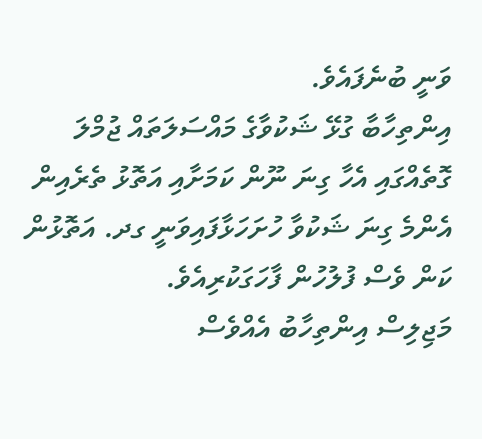ވަނީ ބުނެފައެވެ.
އިންތިހާބާ ގުޅޭ ޝަކުވާގެ މައްސަލަތައް ޖުމްލަ ގޮތެއްގައި އެހާ ގިނަ ނޫން ކަމަށާއި އަތޮޅު ތެރެއިން އެންމެ ގިނަ ޝަކުވާ ހުށަހަޅާފައިވަނީ ގދ. އަތޮޅުން ކަން ވެސް ފުލުހުން ފާހަގަކުރިއެވެ.
މަޖިލިސް އިންތިހާބު އެއްވެސް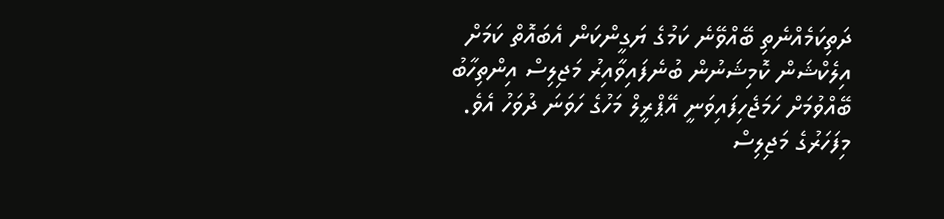ދަތިކަމެއްނެތި ބޭއްވޭނެ ކަމުގެ ޔަގީންކަން އެބައޮތް ކަމަށް އިލެކްޝަން ކޮމިޝަނުން ބުނެފައިވާއިރު މަޖިލިސް އިންތިހާބު ބޭއްވުމަށް ހަމަޖެހިފައިވަނީ އޭޕްރީލް މަހުގެ ހަވަނަ ދުވަހު އެވެ. މިފަހަރުގެ މަޖިލިސް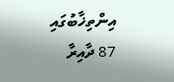އިންތިޚާބުގައި 87 ދާއިރާ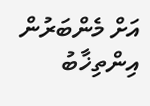އަށް މެންބަރުން އިންތިޚާބު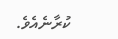ކުރާނެއެވެ.